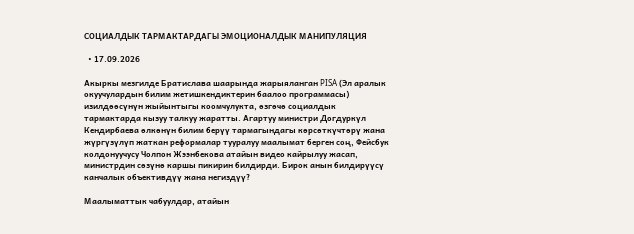СОЦИАЛДЫК ТАРМАКТАРДАГЫ ЭМОЦИОНАЛДЫК МАНИПУЛЯЦИЯ

  • 17.09.2026

Акыркы мезгилде Братислава шаарында жарыяланган PISA (Эл аралык окуучулардын билим жетишкендиктерин баалоо программасы) изилдөөсүнүн жыйынтыгы коомчулукта, өзгөчө социалдык тармактарда кызуу талкуу жаратты. Агартуу министри Догдуркүл Кендирбаева өлкөнүн билим берүү тармагындагы көрсөткүчтөрү жана жүргүзүлүп жаткан реформалар тууралуу маалымат берген соң, Фейсбук колдонуучусу Чолпон Жээнбекова атайын видео кайрылуу жасап, министрдин сөзүнө каршы пикирин билдирди. Бирок анын билдирүүсү канчалык объективдүү жана негиздүү?

Маалыматтык чабуулдар, атайын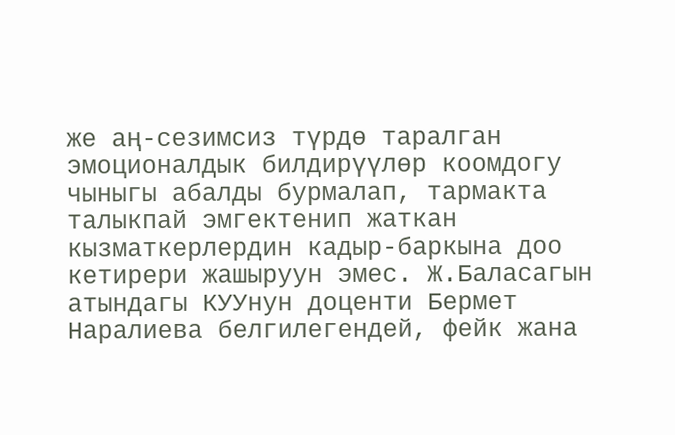же аң-сезимсиз түрдө таралган эмоционалдык билдирүүлөр коомдогу чыныгы абалды бурмалап, тармакта талыкпай эмгектенип жаткан кызматкерлердин кадыр-баркына доо кетирери жашыруун эмес. Ж.Баласагын атындагы КУУнун доценти Бермет Наралиева белгилегендей, фейк жана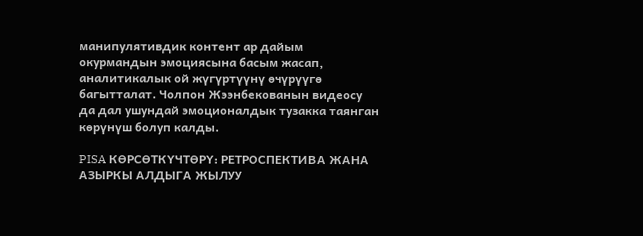манипулятивдик контент ар дайым окурмандын эмоциясына басым жасап, аналитикалык ой жүгүртүүнү өчүрүүгө багытталат. Чолпон Жээнбекованын видеосу да дал ушундай эмоционалдык тузакка таянган көрүнүш болуп калды.

PISA КӨРСӨТКҮЧТӨРҮ: РЕТРОСПЕКТИВА ЖАНА АЗЫРКЫ АЛДЫГА ЖЫЛУУ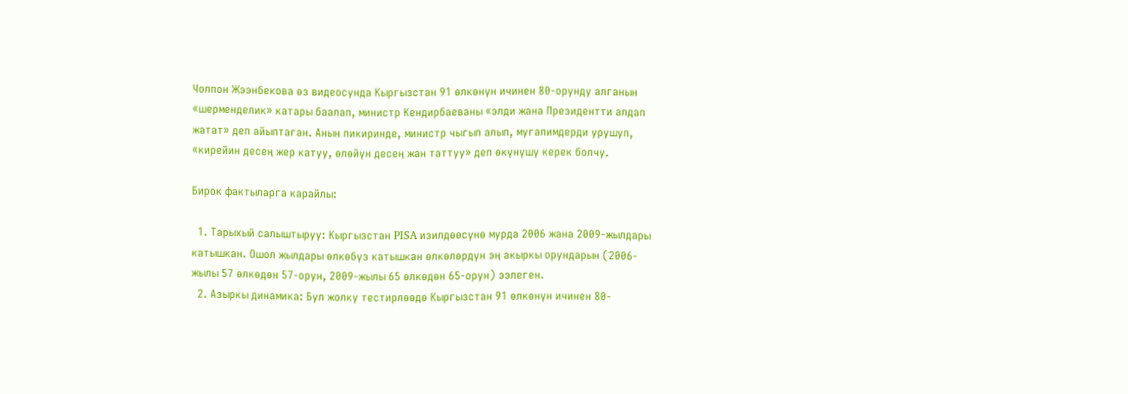Чолпон Жээнбекова өз видеосунда Кыргызстан 91 өлкөнүн ичинен 80-орунду алганын «шерменделик» катары баалап, министр Кендирбаеваны «элди жана Президентти алдап жатат» деп айыптаган. Анын пикиринде, министр чыгып алып, мугалимдерди урушуп, «кирейин десең жер катуу, өлөйүн десең жан таттуу» деп өкүнүшү керек болчу.

Бирок фактыларга карайлы:

  1. Тарыхый салыштыруу: Кыргызстан PISA изилдөөсүнө мурда 2006 жана 2009-жылдары катышкан. Ошол жылдары өлкөбүз катышкан өлкөлөрдүн эң акыркы орундарын (2006-жылы 57 өлкөдөн 57-орун, 2009-жылы 65 өлкөдөн 65-орун) ээлеген.
  2. Азыркы динамика: Бул жолку тестирлөөдө Кыргызстан 91 өлкөнүн ичинен 80-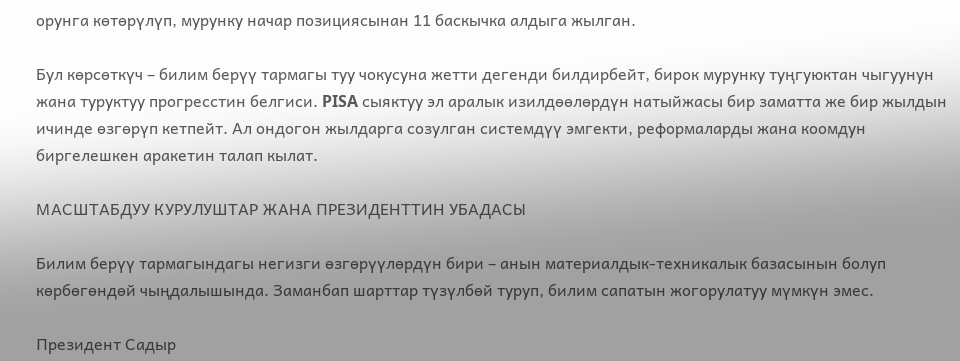орунга көтөрүлүп, мурунку начар позициясынан 11 баскычка алдыга жылган.

Бул көрсөткүч – билим берүү тармагы туу чокусуна жетти дегенди билдирбейт, бирок мурунку туңгуюктан чыгуунун жана туруктуу прогресстин белгиси. PISA сыяктуу эл аралык изилдөөлөрдүн натыйжасы бир заматта же бир жылдын ичинде өзгөрүп кетпейт. Ал ондогон жылдарга созулган системдүү эмгекти, реформаларды жана коомдун биргелешкен аракетин талап кылат.

МАСШТАБДУУ КУРУЛУШТАР ЖАНА ПРЕЗИДЕНТТИН УБАДАСЫ

Билим берүү тармагындагы негизги өзгөрүүлөрдүн бири – анын материалдык-техникалык базасынын болуп көрбөгөндөй чыңдалышында. Заманбап шарттар түзүлбөй туруп, билим сапатын жогорулатуу мүмкүн эмес.

Президент Садыр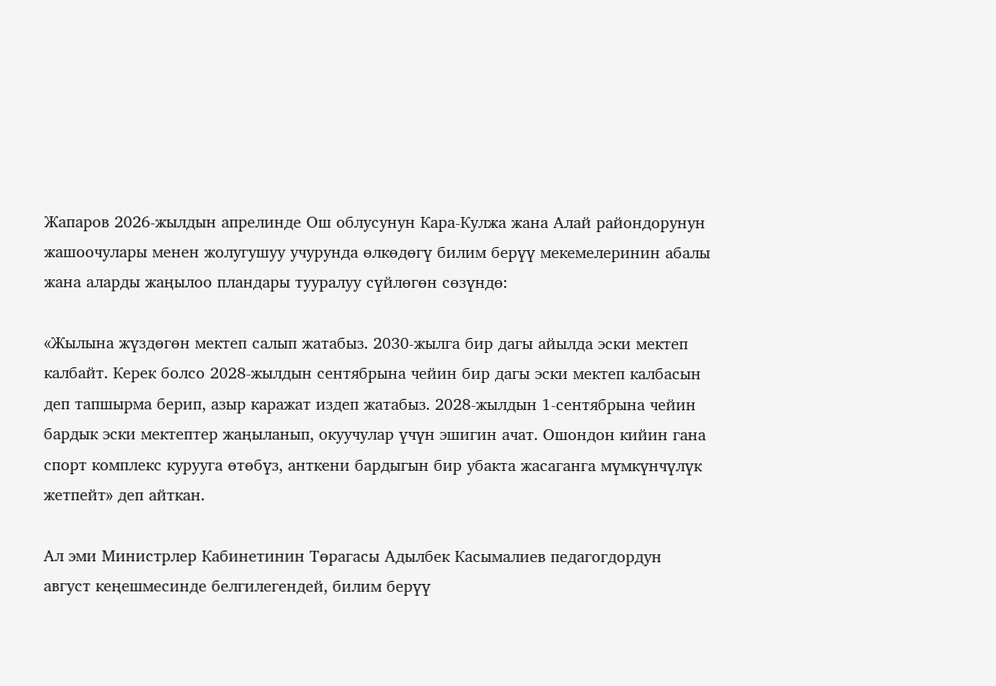Жапаров 2026-жылдын апрелинде Ош облусунун Кара-Кулжа жана Алай райондорунун жашоочулары менен жолугушуу учурунда өлкөдөгү билим берүү мекемелеринин абалы жана аларды жаңылоо пландары тууралуу сүйлөгөн сөзүндө:

«Жылына жүздөгөн мектеп салып жатабыз. 2030-жылга бир дагы айылда эски мектеп калбайт. Керек болсо 2028-жылдын сентябрына чейин бир дагы эски мектеп калбасын деп тапшырма берип, азыр каражат издеп жатабыз. 2028-жылдын 1-сентябрына чейин бардык эски мектептер жаңыланып, окуучулар үчүн эшигин ачат. Ошондон кийин гана спорт комплекс курууга өтөбүз, анткени бардыгын бир убакта жасаганга мүмкүнчүлүк жетпейт» деп айткан.

Ал эми Министрлер Кабинетинин Төрагасы Адылбек Касымалиев педагогдордун август кеңешмесинде белгилегендей, билим берүү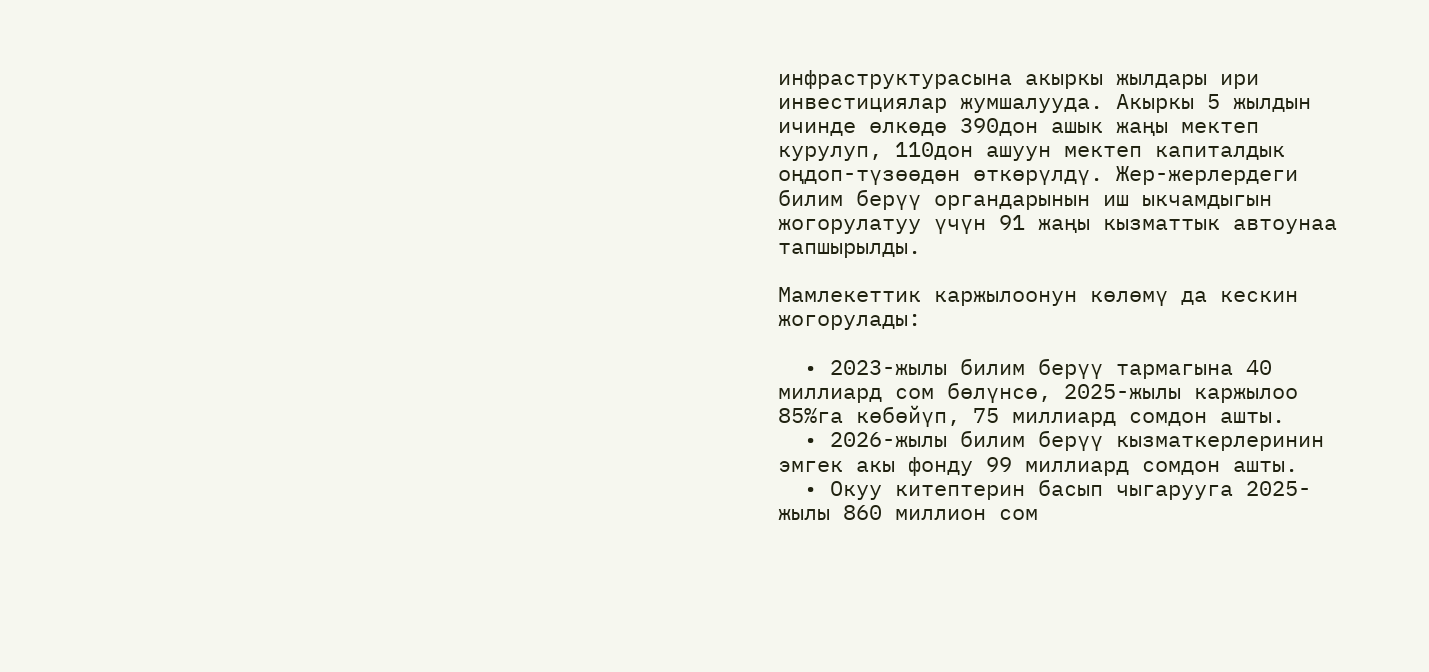инфраструктурасына акыркы жылдары ири инвестициялар жумшалууда. Акыркы 5 жылдын ичинде өлкөдө 390дон ашык жаңы мектеп курулуп, 110дон ашуун мектеп капиталдык оңдоп-түзөөдөн өткөрүлдү. Жер-жерлердеги билим берүү органдарынын иш ыкчамдыгын жогорулатуу үчүн 91 жаңы кызматтык автоунаа тапшырылды.

Мамлекеттик каржылоонун көлөмү да кескин жогорулады:

  • 2023-жылы билим берүү тармагына 40 миллиард сом бөлүнсө, 2025-жылы каржылоо 85%га көбөйүп, 75 миллиард сомдон ашты.
  • 2026-жылы билим берүү кызматкерлеринин эмгек акы фонду 99 миллиард сомдон ашты.
  • Окуу китептерин басып чыгарууга 2025-жылы 860 миллион сом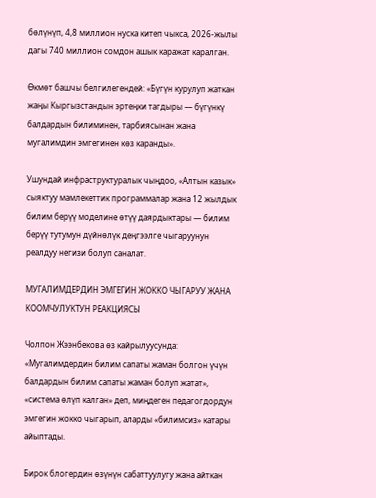бөлүнүп, 4,8 миллион нуска китеп чыкса, 2026-жылы дагы 740 миллион сомдон ашык каражат каралган.

Өкмөт башчы белгилегендей: «Бүгүн курулуп жаткан жаңы Кыргызстандын эртеңки тагдыры — бүгүнкү балдардын билиминен, тарбиясынан жана мугалимдин эмгегинен көз каранды».

Ушундай инфраструктуралык чыңдоо, «Алтын казык» сыяктуу мамлекеттик программалар жана 12 жылдык билим берүү моделине өтүү даярдыктары — билим берүү тутумун дүйнөлүк деңгээлге чыгаруунун реалдуу негизи болуп саналат.

МУГАЛИМДЕРДИН ЭМГЕГИН ЖОККО ЧЫГАРУУ ЖАНА КООМЧУЛУКТУН РЕАКЦИЯСЫ

Чолпон Жээнбекова өз кайрылуусунда: «Мугалимдердин билим сапаты жаман болгон үчүн балдардын билим сапаты жаман болуп жатат», «система өлүп калган» деп, миңдеген педагогдордун эмгегин жокко чыгарып, аларды «билимсиз» катары айыптады.

Бирок блогердин өзүнүн сабаттуулугу жана айткан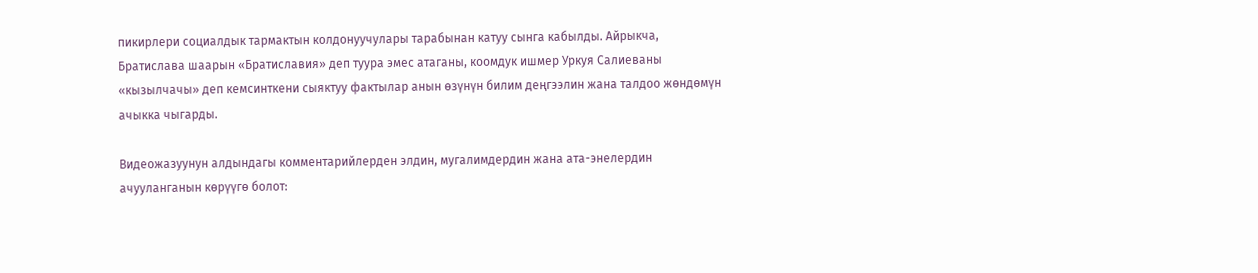пикирлери социалдык тармактын колдонуучулары тарабынан катуу сынга кабылды. Айрыкча, Братислава шаарын «Братиславия» деп туура эмес атаганы, коомдук ишмер Уркуя Салиеваны «кызылчачы» деп кемсинткени сыяктуу фактылар анын өзүнүн билим деңгээлин жана талдоо жөндөмүн ачыкка чыгарды.

Видеожазуунун алдындагы комментарийлерден элдин, мугалимдердин жана ата-энелердин ачууланганын көрүүгө болот: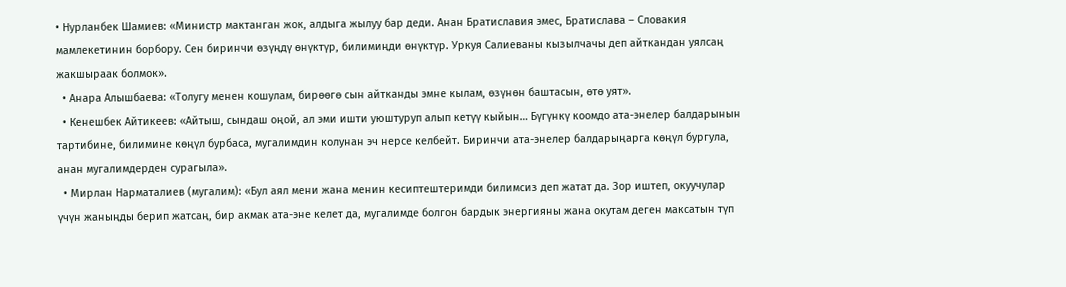• Нурланбек Шамиев: «Министр мактанган жок, алдыга жылуу бар деди. Анан Братиславия эмес, Братислава – Словакия мамлекетинин борбору. Сен биринчи өзүңдү өнүктүр, билимиңди өнүктүр. Уркуя Салиеваны кызылчачы деп айткандан уялсаң жакшыраак болмок».
  • Анара Алышбаева: «Толугу менен кошулам, бирөөгө сын айтканды эмне кылам, өзүнөн баштасын, өтө уят».
  • Кенешбек Айтикеев: «Айтыш, сындаш оңой, ал эми ишти уюштуруп алып кетүү кыйын… Бүгүнкү коомдо ата-энелер балдарынын тартибине, билимине көңүл бурбаса, мугалимдин колунан эч нерсе келбейт. Биринчи ата-энелер балдарыңарга көңүл бургула, анан мугалимдерден сурагыла».
  • Мирлан Нарматалиев (мугалим): «Бул аял мени жана менин кесиптештеримди билимсиз деп жатат да. Зор иштеп, окуучулар үчүн жаныңды берип жатсаң, бир акмак ата-эне келет да, мугалимде болгон бардык энергияны жана окутам деген максатын түп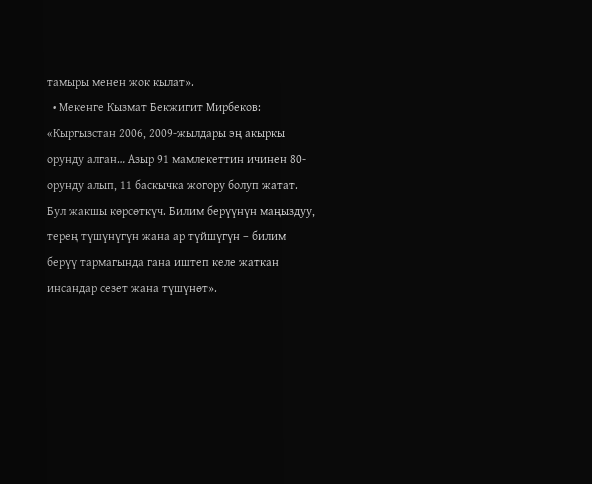тамыры менен жок кылат».
  • Мекенге Кызмат Бекжигит Мирбеков: «Кыргызстан 2006, 2009-жылдары эң акыркы орунду алган… Азыр 91 мамлекеттин ичинен 80-орунду алып, 11 баскычка жогору болуп жатат. Бул жакшы көрсөткүч. Билим берүүнүн маңыздуу, терең түшүнүгүн жана ар түйшүгүн – билим берүү тармагында гана иштеп келе жаткан инсандар сезет жана түшүнөт».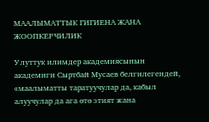МААЛЫМАТТЫК ГИГИЕНА ЖАНА ЖООПКЕРЧИЛИК

Улуттук илимдер академиясынын академиги Сыртбай Мусаев белгилегендей, «маалыматты таратуучулар да, кабыл алуучулар да ага өтө этият жана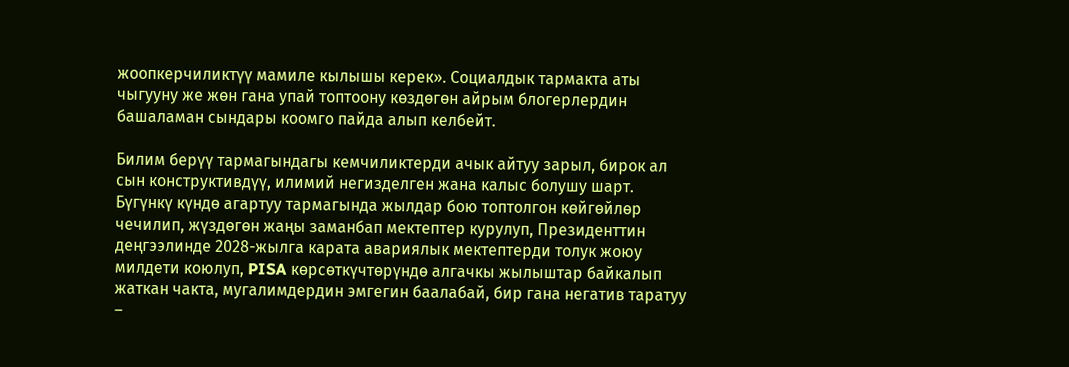жоопкерчиликтүү мамиле кылышы керек». Социалдык тармакта аты чыгууну же жөн гана упай топтоону көздөгөн айрым блогерлердин башаламан сындары коомго пайда алып келбейт.

Билим берүү тармагындагы кемчиликтерди ачык айтуу зарыл, бирок ал сын конструктивдүү, илимий негизделген жана калыс болушу шарт. Бүгүнкү күндө агартуу тармагында жылдар бою топтолгон көйгөйлөр чечилип, жүздөгөн жаңы заманбап мектептер курулуп, Президенттин деңгээлинде 2028-жылга карата авариялык мектептерди толук жоюу милдети коюлуп, PISA көрсөткүчтөрүндө алгачкы жылыштар байкалып жаткан чакта, мугалимдердин эмгегин баалабай, бир гана негатив таратуу –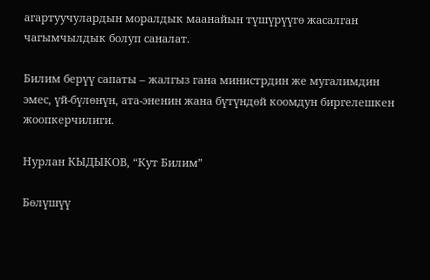агартуучулардын моралдык маанайын түшүрүүгө жасалган чагымчылдык болуп саналат.

Билим берүү сапаты – жалгыз гана министрдин же мугалимдин эмес, үй-бүлөнүн, ата-эненин жана бүтүндөй коомдун биргелешкен жоопкерчилиги.

Нурлан КЫДЫКОВ, “Кут Билим”

Бөлүшүү